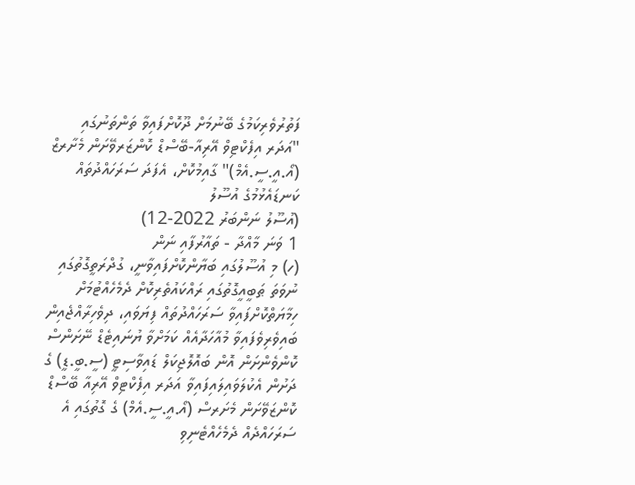ފަތުރުވެރިކަމުގެ ބޭނުމަށް ދޫކޮށްފައިވާ ތަންތަނުގައި "އަދަރ އިފެކްޓިވް އޭރިއާ-ބޭސްޑް ކޮންޒަރވޭށަން މެށާރޒް (އޯ.އީ.ސީ.އެމް)" ގާއިމުކޮށް، އެފަދަ ސަރަހައްދުތައް ކަނޑައެޅުމުގެ އުސޫލު
(އުސޫލު ނަންބަރު 2022-12)
1 ވަނަ މާއްދާ - ތައާރުފާއި ނަން
(ހ) މި އުސޫލުގައި ބަޔާންކޮށްފައިވާނީ، ގުދްރަތީގޮތުގައި ނުވަތަ ޠަބީއީގޮތުގައި ރައްކައުތެރިކޮށް ދެމެހެއްޓުމަށް ހިމާޔަތްކޮށްފައިވާ ސަރަހައްދުތައް ފިޔަވައި، ދިވެހިރާއްޖެއިން ބައިވެރިވެފައިވާ މުއާހަދާއެއް ކަމަށްވާ ޔުނައިޓެޑް ނޭށަންސް ކޮންވެންށަން އޮން ބައޮލޮޖިކަލް ޑައިވާސިޓީ (ސީ.ބީ.ޑީ) ގެ ދަށުން އެކުލަވައިލައިފައިވާ އަދަރ އިފެކްޓިވް އޭރިއާ ބޭސްޑް ކޮންޒަވޭށަން މެށަރސް (އޯ.އީ.ސީ.އެމް) ގެ ގޮތުގައި އެ ސަރަހައްދެއް ދެމެހެއްޓެނިވި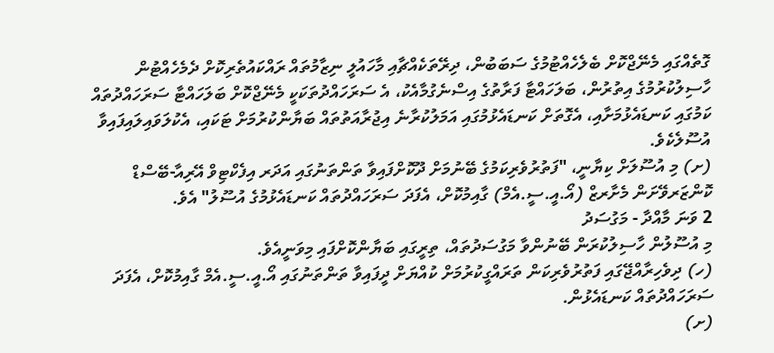ގޮތެއްގައި މެނޭޖްކޮށް ބެލެހެއްޓުމުގެ ސަބަބުން، ދިރޭތަކެއްޗާއި މާހައުލީ ނިޒާމުތައް ރައްކައުތެރިކޮށް ދެމެހެއްޓުން ހާސިލުކުރުމުގެ އިތުރުން، ބަލަހައްޓާ ފަރާތުގެ އިސްނެގުމާއެކު، އެ ސަރަހައްދުތަކަކީ މެނޭޖްކޮށް ބަލަހައްޓާ ސަރަހައްދުތައް ކަމުގައި ކަނޑައެޅުމަށާއި، އެގޮތަށް ކަނޑައެޅުމުގައި އަމަލުކުރާނެ އިޖުރާއަތުތައް ބަޔާންކުރުމަށް ޓަކައި، އެކުލަވައިލައިފައިވާ އުސޫލެކެވެ.
(ށ) މި އުސޫލަށް ކިޔާނީ، "ފަތުރުވެރިކަމުގެ ބޭނުމަށް ދޫކޮށްފައިވާ ތަންތަނުގައި އަދަރ އިފެކްޓިވް އޭރިއާ-ބޭސްޑް ކޮންޒަރވޭށަން މެށާރޒް (އޯ.އީ.ސީ.އެމް) ގާއިމުކޮށް، އެފަދަ ސަރަހައްދުތައް ކަނޑައެޅުމުގެ އުސޫލު" އެވެ.
2 ވަނަ މާއްދާ - މަގުސަދު
މި އުސޫލުން ހާސިލުކުރަން ބޭނުންވާ މަގުސަދުތައް، ތިރީގައި ބަޔާންކޮށްފައި މިވަނީއެވެ.
(ހ) ދިވެހިރާއްޖޭގައި ފަތުރުވެރިކަން ތަރައްގީކުރުމަށް ކުއްޔަށް ދީފައިވާ ތަންތަނުގައި އޯ.އީ.ސީ.އެމް ގާއިމުކޮށް، އެފަދަ ސަރަހައްދުތައް ކަނޑައެޅުން.
(ށ)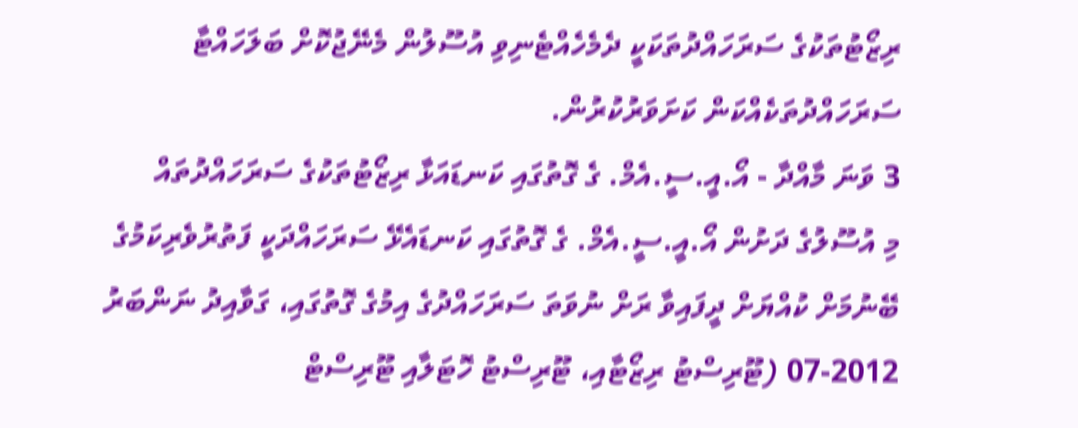ރިޒޯޓުތަކުގެ ސަރަހައްދުތަކަކީ ދެމެހެއްޓެނިވި އުސޫލުން މެނޭޖުކޮށް ބަލަހައްޓާ ސަރަހައްދުތަކެއްކަން ކަށަވަރުކުރުން.
3 ވަނަ މާއްދާ - އޯ.އީ.ސީ.އެމް. ގެ ގޮތުގައި ކަނޑައަޅާ ރިޒޯޓުތަކުގެ ސަރަހައްދުތައް
މި އުސޫލުގެ ދަށުން އޯ.އީ.ސީ.އެމް. ގެ ގޮތުގައި ކަނޑައެޅޭ ސަރަހައްދަކީ ފަތުރުވެރިކަމުގެ ބޭނުމަށް ކުއްޔަށް ދީފައިވާ ރަށް ނުވަތަ ސަރަހައްދުގެ އިމުގެ ގޮތުގައި، ގަވާއިދު ނަންބަރު 2012-07 (ޓޫރިސްޓު ރިޒޯޓާއި، ޓޫރިސްޓު ހޮޓަލާއި ޓޫރިސްޓް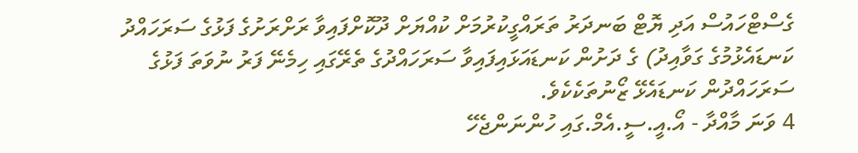ގެސްޓްހައުސް އަދި ޔޮޓް ބަނދަރު ތަރައްގީކުރުމަށް ކުއްޔަށް ދޫކޮށްފައިވާ ރަށްރަށުގެ ފަޅުގެ ސަރަހައްދު ކަނޑައެޅުމުގެ ގަވާއިދު) ގެ ދަށުން ކަނޑައަޅައިފައިވާ ސަރަހައްދުގެ ތެރޭގައި ހިމެނޭ ފަރު ނުވަތަ ފަޅުގެ ސަރަހައްދުން ކަނޑައެޅޭ ޒޯނުތަކެކެވެ.
4 ވަނަ މާއްދާ - އޯ.އީ.ސީ.އެމް.ގައި ހުންނަންޖެހޭ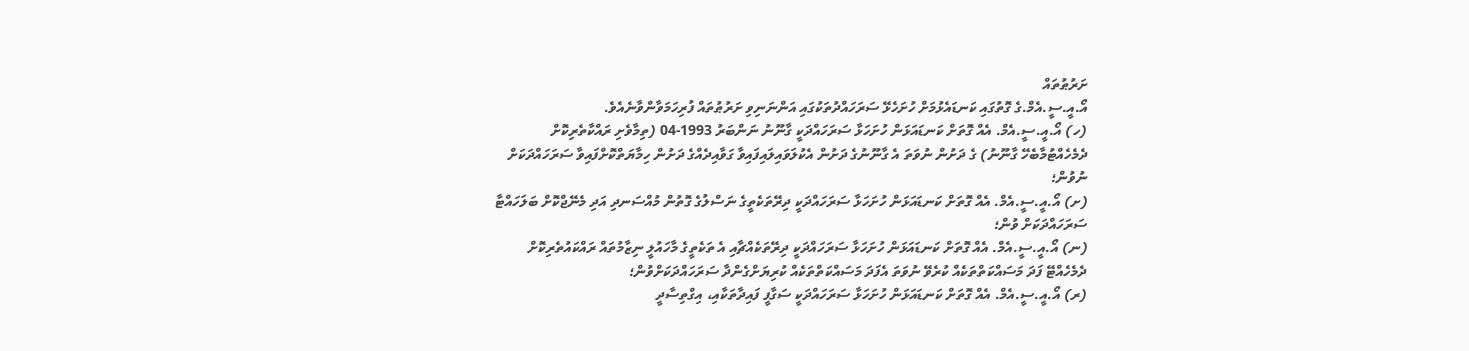ށަރުޠުތައް
އޯ.އީ.ސީ.އެމް.ގެ ގޮތުގައި ކަނޑައެޅުމަށް ހުށަހެޅޭ ސަރަހައްދުތަކުގައި އަންނަނިވި ށަރުޠުތައް ފުރިހަމަވާންވާނެއެވެ.
(ހ) އޯ.އީ.ސީ.އެމް. އެއް ގޮތަށް ކަނޑައަޅަން ހުށަހަޅާ ސަރަހައްދަކީ ގާނޫނު ނަންބަރު 1993-04 (ތިމާވެށި ރައްކާތެރިކޮށް ދެމެހެއްޓުމާބެހޭ ގާނޫނު) ގެ ދަށުން ނުވަތަ އެ ގާނޫނުގެ ދަށުން އެކުލަވައިލައިފައިވާ ގަވާއިދެއްގެ ދަށުން ހިމާޔަތްކޮށްފައިވާ ސަރަހައްދަކަށް ނުވުން؛
(ށ) އޯ.އީ.ސީ.އެމް. އެއް ގޮތަށް ކަނޑައަޅަން ހުށަހަޅާ ސަރަހައްދަކީ ދިރޭތަކެތީގެ ނަސްލުގެ ގޮތުން މުއްސަނދި އަދި މެނޭޖްކޮށް ބަލަހައްޓާ ސަރަހައްދަކަށް ވުން؛
(ނ) އޯ.އީ.ސީ.އެމް. އެއް ގޮތަށް ކަނޑައަޅަން ހުށަހަޅާ ސަރަހައްދަކީ ދިރޭތަކެއްޗާއި އެ ތަކެތީގެ މާހައުލީ ނިޒާމުތައް ރައްކައުތެރިކޮށް ދެމެހެއްޓޭ ފަދަ މަސައްކަތްތަކެއް ކުރެވޭ ނުވަތަ އެފަދަ މަސައްކަތްތަކެއް ކުރިޔަށްގެންދާ ސަރަހައްދަކަށްވުން؛
(ރ) އޯ.އީ.ސީ.އެމް. އެއް ގޮތަށް ކަނޑައަޅަން ހުށަހަޅާ ސަރަހައްދަކީ ސަގާފީ ފައިދާތަކާއި، އިގްތިސާދީ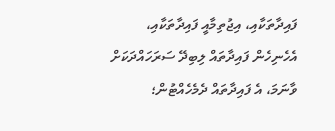ފައިދާތަކާއި، އިޖުތިމާއީ ފައިދާތަކާއި، އެހެނިހެން ފައިދާތައް ލިބިދޭ ސަރަހައްދަކަށް ވާނަމަ، އެ ފައިދާތައް ދެމެހެއްޓުން؛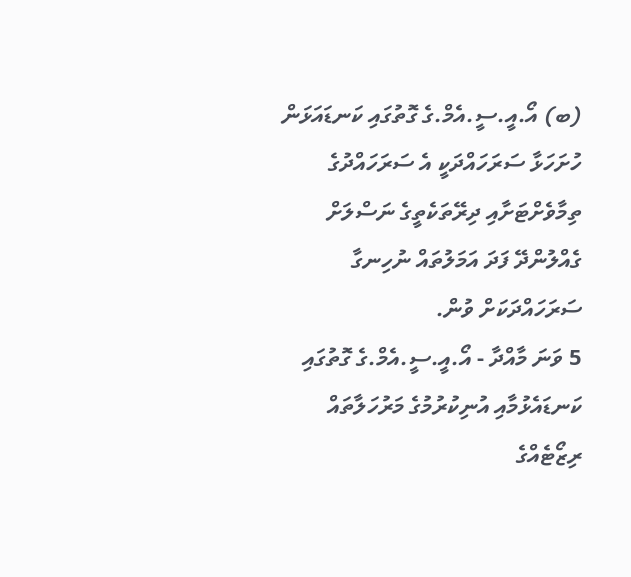(ބ) އޯ.އީ.ސީ.އެމް.ގެ ގޮތުގައި ކަނޑައަޅަން ހުށަހަޅާ ސަރަހައްދަކީ އެ ސަރަހައްދުގެ ތިމާވެށްޓަށާއި ދިރޭތަކެތީގެ ނަސްލަށް ގެއްލުންދޭ ފަދަ އަމަލުތައް ނުހިނގާ ސަރަހައްދަކަށް ވުން.
5 ވަނަ މާއްދާ - އޯ.އީ.ސީ.އެމް.ގެ ގޮތުގައި ކަނޑައެޅުމާއި އުނިކުރުމުގެ މަރުހަލާތައް
ރިޒޯޓެއްގެ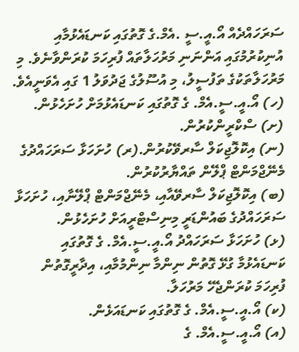ސަރަހައްދެއް އޯ.އީ.ސީ .އެމް.ގެ ގޮތުގައި ކަނޑައެޅުމާއި އުނިކުރުމުގައި އަންނަނި މަރުހަލާތައް ފުރިހަމަ ކުރަންވާނެވެ. މި މަރުހަލާތަކުގެ ތަފުސީލު، މި އުސޫލުގެ ޖަދުވަލު 1 ގައި އެވަނީއެވެ.
(ހ) އޯ.އީ.ސީ.އެމް. ގެ ގޮތުގައި ކަނޑައެޅުމަށް ހުށަހެޅުން.
(ށ) ސްކްރީންކުރުން.
(ނ) އިކޮލޮޖިކަލް ސާރވޭކުރުން.(ރ) ހުށަހަޅާ ސަރަހައްދުގެ މެނޭޖްމަންޓް ޕްލޭން ތައްޔާރުކުރުން.
(ބ) އިކޮލޮޖިކަލް ސާރވޭއާއި، މެނޭޖްމަންޓް ޕްލޭނާއި، ހުށަހަޅާ ސަރަހައްދުގެ ބައުންޑަރީ މިނިސްޓްރީއަށް ހުށަހެޅުން.
(ޅ) ހުށަހަޅާ ސަރަހައްދު އޯ.އީ.ސީ.އެމް. ގެ ގޮތުގައި ކަނޑައެޅުމާ ގުޅޭ ގޮތުން ނިންމާ ނިންމުމާއި، އިދާރީގޮތުން ފުރިހަމަ ކުރަންޖެހޭ މަރުހަލާ.
(ކ) އޯ.އީ.ސީ.އެމް. ގެ ގޮތުގައި ކަނޑައަޅެން.
(އ) އޯ.އީ.ސީ.އެމް. ގެ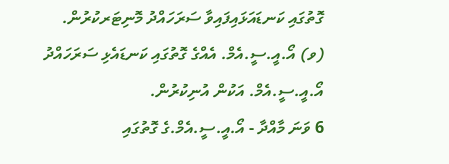ގޮތުގައި ކަނޑައަޅައިފައިވާ ސަރަހައްދު މޮނިޓަރކުރުން.
(ވ) އޯ.އީ.ސީ.އެމް. އެއްގެ ގޮތުގައި ކަނޑައެޅި ސަރަހައްދު އޯ.އީ.ސީ.އެމް. އަކުން އުނިކުރުން.
6 ވަނަ މާއްދާ - އޯ.އީ.ސީ.އެމް.ގެ ގޮތުގައި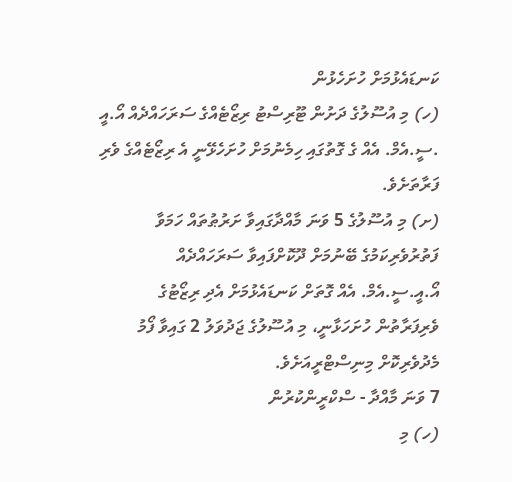ކަނޑައެޅުމަށް ހުށަހެޅުން
(ހ) މި އުސޫލުގެ ދަށުން ޓޫރިސްޓު ރިޒޯޓެއްގެ ސަރަހައްދެއް އޯ.އީ .ސީ.އެމް. އެއް ގެ ގޮތުގައި ހިމެނުމަށް ހުށަހެޅޭނީ އެ ރިޒޯޓެއްގެ ވެރި ފަރާތަށެވެ.
(ށ) މި އުސޫލުގެ 5 ވަނަ މާއްދާގައިވާ ށަރުޠުތައް ހަމަވާ ފަތުރުވެރިކަމުގެ ބޭނުމަށް ދޫކޮށްފައިވާ ސަރަހައްދެއް އޯ.އީ.ސީ.އެމް. އެއް ގޮތަށް ކަނޑައެޅުމަށް އެދި ރިޒޯޓުގެ ވެރިފަރާތުން ހުށަހަޅާނީ، މި އުސޫލުގެ ޖަދުވަލު 2 ގައިވާ ފޯމު މެދުވެރިކޮށް މިނިސްޓްރީއަށެވެ.
7 ވަނަ މާއްދާ - ސްކްރީންކުރުން
(ހ) މި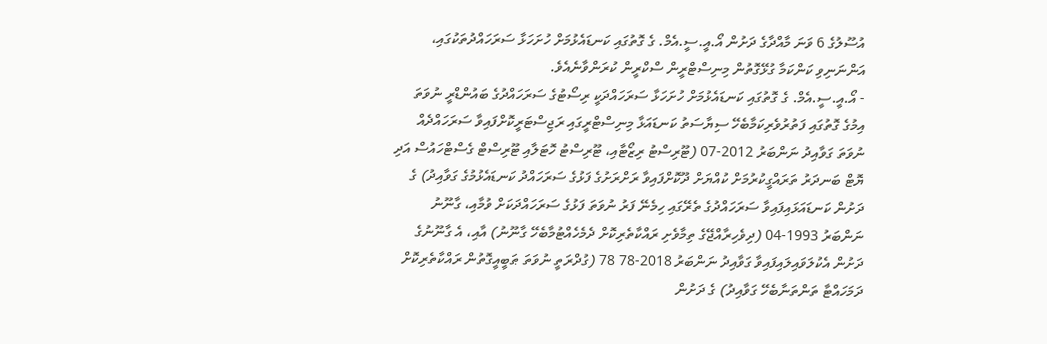އުސޫލުގެ 6 ވަނަ މާއްދާގެ ދަށުން އޯ.އީ.ސީ.އެމް. ގެ ގޮތުގައި ކަނޑައެޅުމަށް ހުށަހަޅާ ސަރަހައްދުތަކުގައި، އަންނަނިވި ކަންކަމާ ގުޅޭގޮތުން މިނިސްޓްރީން ސްކްރީން ކުރަންވާނެއެވެ.
- އޯ.އީ.ސީ.އެމް. ގެ ގޮތުގައި ކަނޑައެޅުމަށް ހުށަހަޅާ ސަރަހައްދަކީ ރިސޯޓުގެ ސަރަހައްދުގެ ބައުންޑްރީ ނުވަތަ އިމުގެ ގޮތުގައި ފަތުރުވެރިކަމާބެހޭ ސިޔާސަތު ކަނޑައަޅާ މިނިސްޓްރީގައި ރަޖިސްޓަރީކޮށްފައިވާ ސަރަހައްދެއް ނުވަތަ ގަވާއިދު ނަންބަރު 2012-07 (ޓޫރިސްޓު ރިޒޯޓާއި، ޓޫރިސްޓު ހޮޓަލާއި ޓޫރިސްޓް ގެސްޓްހައުސް އަދި ޔޮޓް ބަނދަރު ތަރައްގީކުރުމަށް ކުއްޔަށް ދޫކޮށްފައިވާ ރަށްރަށުގެ ފަޅުގެ ސަރަހައްދު ކަނޑައެޅުމުގެ ގަވާއިދު) ގެ ދަށުން ކަނޑައަޅައިފައިވާ ސަރަހައްދުގެ ތެރޭގައި ހިމެނޭ ފަރު ނުވަތަ ފަޅުގެ ސަރަހައްދަކަށް ވުމާއި، ގާނޫނު ނަންބަރު 1993-04 (ދިވެހިރާއްޖޭގެ ތިމާވެށި ރައްކާތެރިކޮށް ދެމެހެއްޓުމާބެހޭ ގާނޫނު) އާއި، އެ ގާނޫނުގެ ދަށުން އެކުލަވައިލައިފައިވާ ގަވާއިދު ނަންބަރު 2018-78 78 (ގުދްރަތީ ނުވަތަ ޠަބީއީގޮތުން ރައްކާތެރިކޮށް ދަމަހައްޓާ ތަންތަނާބެހޭ ގަވާއިދު) ގެ ދަށުން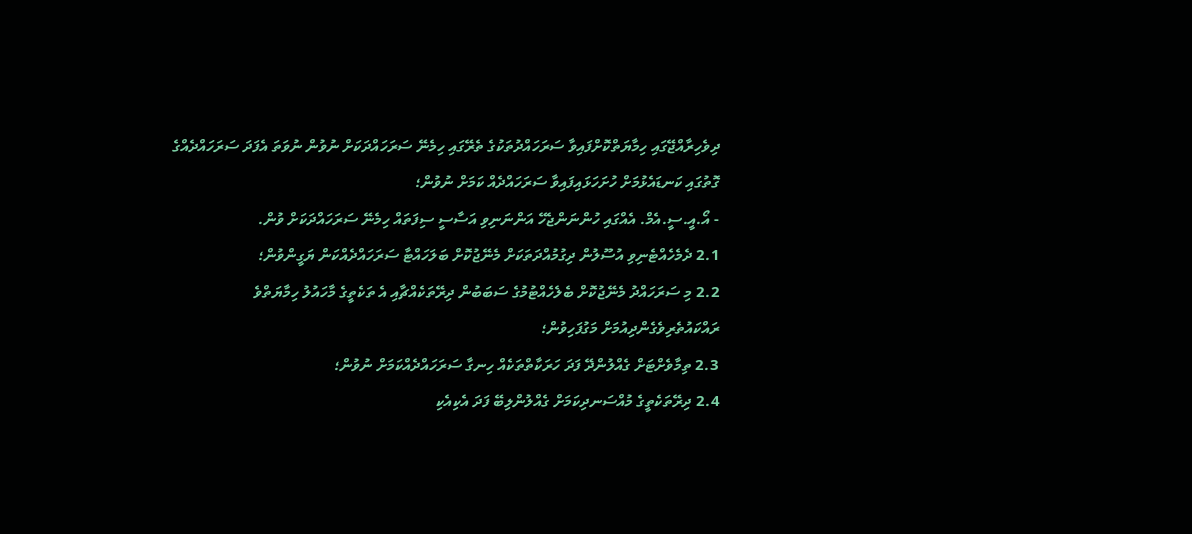ދިވެހިރާއްޖޭގައި ހިމާޔަތްކޮށްފައިވާ ސަރަހައްދުތަކުގެ ތެރޭގައި ހިމެނޭ ސަރަހައްދަކަށް ނުވުން ނުވަތަ އެފަދަ ސަރަހައްދެއްގެ ގޮތުގައި ކަނޑައެޅުމަށް ހުށަހަޅައިފައިވާ ސަރަހައްދެއް ކަމަށް ނުވުން؛
- އޯ.އީ.ސީ.އެމް. އެއްގައި ހުންނަންޖެހޭ އަންނަނިވި އަސާސީ ސިފަތައް ހިމެނޭ ސަރަހައްދަކަށް ވުން.
2.1 ދެމެހެއްޓެނިވި އުސޫލުން ދިގުމުއްދަތަކަށް މެނޭޖުކޮށް ބަލަހައްޓާ ސަރަހައްދެއްކަން ޔަގީންވުން؛
2.2 މި ސަރަހައްދު މެނޭޖުކޮށް ބެލެހެއްޓުމުގެ ސަބަބުން ދިރޭތަކެއްޗާއި އެ ތަކެތީގެ މާހައުލު ހިމާޔަތްވެ ރައްކައުތެރިވެގެންދިއުމަށް މަގުފަހިވުން؛
2.3 ތިމާވެށްޓަށް ގެއްލުންދޭ ފަދަ ހަރަކާތްތަކެއް ހިނގާ ސަރަހައްދެއްކަމަށް ނުވުން؛
2.4 ދިރޭތަކެތީގެ މުއްސަނދިކަމަށް ގެއްލުންލިބޭ ފަދަ އެކިއެކި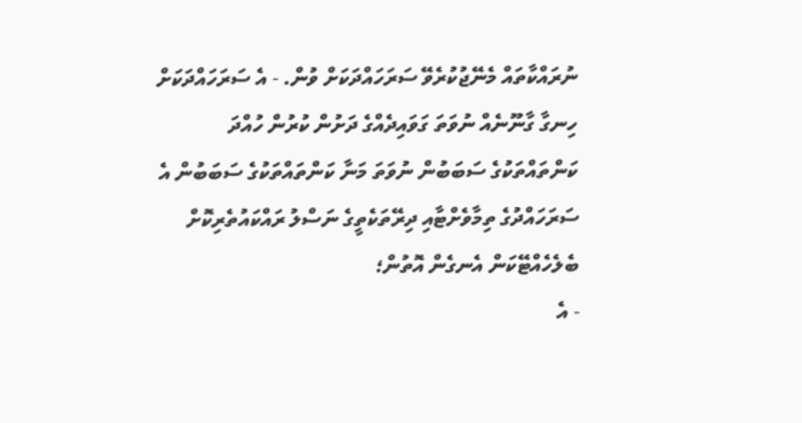ނުރައްކާތައް މެނޭޖުކުރެވޭ ސަރަހައްދަކަށް ވުން. - އެ ސަރަހައްދަކަށް ހިނގާ ގާނޫނެއް ނުވަތަ ގަވައިދެއްގެ ދަށުން ކުރުން ހުއްދަ ކަންތައްތަކުގެ ސަބަބުން ނުވަތަ މަނާ ކަންތައްތަކުގެ ސަބަބުން އެ ސަރަހައްދުގެ ތިމާވެށްޓާއި ދިރޭތަކެތީގެ ނަސްލު ރައްކައުތެރިކޮށް ބެލެހެއްޓޭކަން އެނގެން އޮތުން؛
- އެ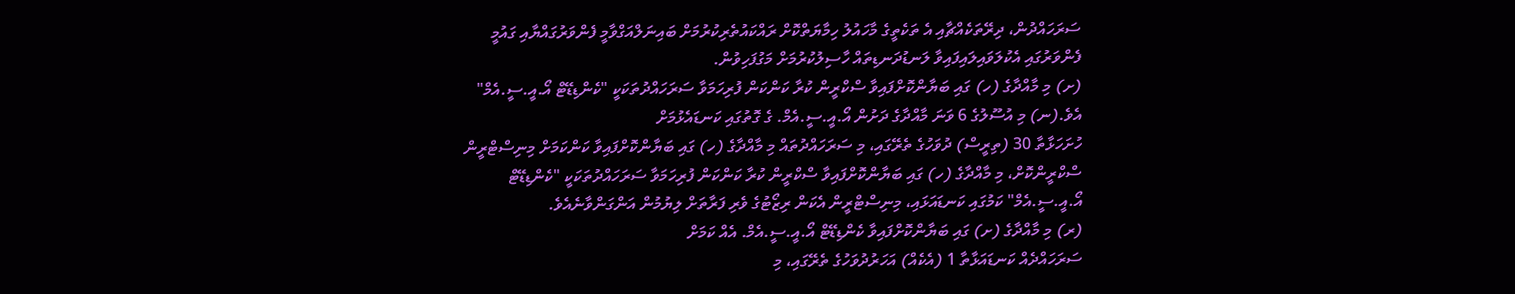ސަރަހައްދުން، ދިރޭތަކެއްޗާއި އެ ތަކެތީގެ މާހައުލު ހިމާޔަތްކޮށް ރައްކައުތެރިކުރުމަށް ބައިނަލްއަގްވާމީ ފެންވަރުގައްޔާއި ގައުމީ ފެންވަރުގައި އެކުލަވައިލައިފައިވާ ލަނޑުދަނޑިތައް ހާސިލުކުރުމަށް މަގުފަހިވުން.
(ށ) މި މާއްދާގެ (ހ) ގައި ބަޔާންކޮށްފައިވާ ސްކްރީން ކުރާ ކަންކަން ފުރިހަމަވާ ސަރަހައްދުތަކަކީ "ކެންޑިޑޭޓް އޯ.އީ.ސީ.އެމް" އެވެ.(ނ) މި އުސޫލުގެ 6 ވަނަ މާއްދާގެ ދަށުން އޯ.އީ.ސީ.އެމް. ގެ ގޮތުގައި ކަނޑައެޅުމަށް
ހުށަހަޅާތާ 30 (ތިރީސް) ދުވަހުގެ ތެރޭގައި، މި ސަރަހައްދުތައް މި މާއްދާގެ (ހ) ގައި ބަޔާންކޮށްފައިވާ ކަންކަމަށް މިނިސްޓްރީން ސްކްރީންކޮށް، މި މާއްދާގެ (ހ) ގައި ބަޔާންކޮށްފައިވާ ސްކްރީން ކުރާ ކަންކަން ފުރިހަމަވާ ސަރަހައްދުތަކަކީ "ކެންޑިޑޭޓް އޯ.އީ.ސީ.އެމް" ކަމުގައި ކަނޑައަޅައި، މިނިސްޓްރީން އެކަން ރިޒޯޓުގެ ވެރި ފަރާތަށް ލިޔުމުން އަންގަންވާނެއެވެ.
(ރ) މި މާއްދާގެ (ށ) ގައި ބަޔާންކޮށްފައިވާ ކެންޑިޑޭޓް އޯ.އީ.ސީ.އެމް. އެއް ކަމަށް
ސަރަހައްދެއް ކަނޑައަޅާތާ 1 (އެކެއް) އަހަރުދުވަހުގެ ތެރޭގައި، މި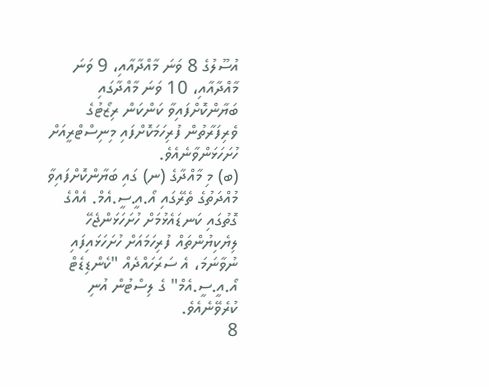އުސޫލުގެ 8 ވަނަ މާއްދާއާއި، 9 ވަނަ މާއްދާއާއި، 10 ވަނަ މާއްދާގައި ބަޔާންކޮށްފައިވާ ކަންކަން ރިޒޯޓުގެ ވެރިފަރާތުން ފުރިހަމަކޮށްފައި މިނިސްޓްރީއަށް ހުށަހަޅަންވާނެއެވެ.
(ބ) މި މާއްދާގެ (ނ) ގައި ބަޔާންކޮށްފައިވާ މުއްދަތުގެ ތެރޭގައި އޯ.އީ.ސީ.އެމް. އެއްގެ ގޮތުގައި ކަނޑައެޅުމަށް ހުށަހަޅަންޖެހޭ ލިޔެކިޔުންތައް ފުރިހަމައަށް ހުށަހަޅައިފައި ނުވާނަމަ، އެ ސަރަހައްދެއް "ކެންޑިޑެޓް އޯ.އީ.ސީ.އެމް" ގެ ލިސްޓުން އުނި ކުރެވޭނެއެވެ.
8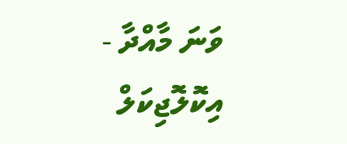ވަނަ މާއްދާ - އިކޮލޮޖިކަލް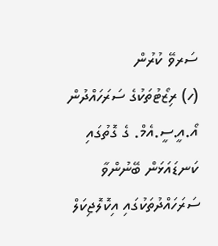ސަރވޭ ކުރުން
(ހ) ރިޒޯޓުތަކުގެ ސަރަހައްދުން އޯ.އީ.ސީ.އެމް. ގެ ގޮތުގައި ކަނޑައަޅަން ބޭނުންވާ ސަރަހައްދުތަކުގައި އިކޮލޮޖިކަލް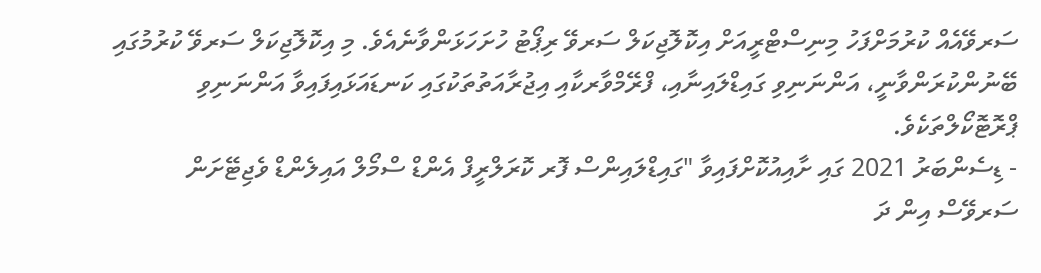ސަރވޭއެއް ކުރުމަށްފަހު މިނިސްޓްރީއަށް އިކޮލޮޖިކަލް ސަރވޭ ރިޕޯޓު ހުށަހަޅަންވާނެއެވެ. މި އިކޮލޮޖިކަލް ސަރވޭ ކުރުމުގައި ބޭނުންކުރަންވާނީ، އަންނަނިވި ގައިޑްލައިނާއި، ފްރޭމްވާރކާއި އިޖުރާއަތުތަކުގައި ކަނޑައަޅައިފައިވާ އަންނަނިވި ޕްރޮޓޮކޯލްތަކެވެ.
- ޑިސެންބަރު 2021 ގައި ށާއިއުކޮށްފައިވާ "ގައިޑްލައިންސް ފޮރ ކޮރަލްރީފް އެންޑް ސްމޯލް އައިލެންޑް ވެޖިޓޭށަން ސަރވޭސް އިން ދަ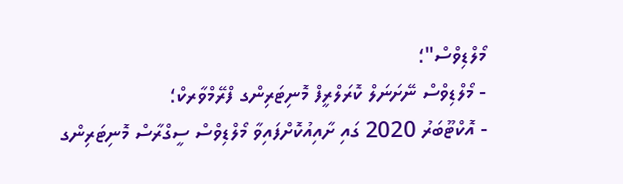މޯލްޑިވްސް"؛
- މޯލްޑިވްސް ނޭށަނަލް ކޮރަލްރީފް މޮނިޓަރިންގ ފްރޭމްވާރކް؛
- އޮކްޓޫބަރު 2020 ގައި ށާއިއުކޮށްފައިވާ މޯލްޑިވްސް ސީގްރާސް މޮނިޓަރިންގ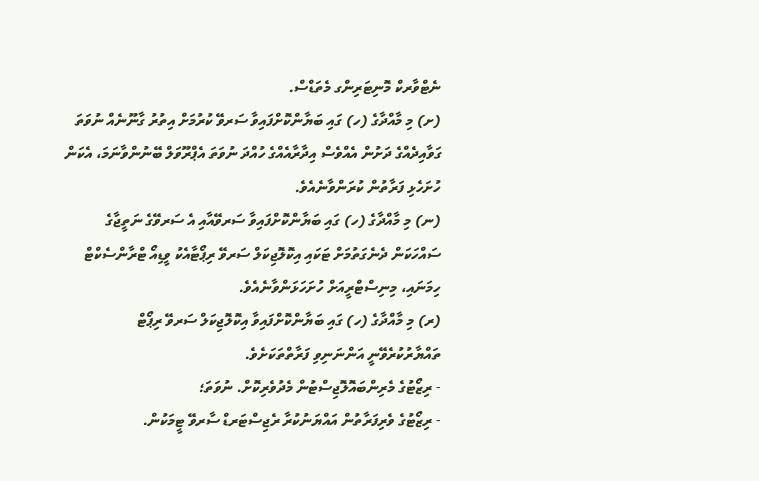ނެޓްވާރކް މޮނިޓަރިންގ މެތަޑްސް.
(ށ) މި މާއްދާގެ (ހ) ގައި ބަޔާންކޮށްފައިވާ ސަރވޭ ކުރުމަށް އިތުރު ގާނޫނެއް ނުވަތަ ގަވާއިދެއްގެ ދަށުން އެއްވެސް އިދާރާއެއްގެ ހުއްދަ ނުވަތަ އެޕްރޫވަލް ބޭނުންވާނަމަ، އެކަން ހުށަހެޅި ފަރާތުން ކުރަންވާނެއެވެ.
(ނ) މި މާއްދާގެ (ހ) ގައި ބަޔާންކޮށްފައިވާ ސަރވޭއާއި އެ ސަރވޭގެ ނަތީޖާގެ ސައްހަކަން ދެނެގަތުމަށް ޓަކައި އިކޮލޮޖިކަލް ސަރވޭ ރިޕޯޓާއެކު ވީޑިއޯ ޓްރާންސެކްޓް ހިމަނައި، މިނިސްޓްރީއަށް ހުށަހަޅަންވާނެއެވެ.
(ރ) މި މާއްދާގެ (ހ) ގައި ބަޔާންކޮށްފައިވާ އިކޮލޮޖިކަލް ސަރވޭ ރިޕޯޓް ތައްޔާރުކުރެވޭނީ އަންނަނިވި ފަރާތްތަކަށެވެ.
- ރިޒޯޓުގެ މެރިންބައޮލޮޖިސްޓުން މެދުވެރިކޮށް. ނުވަތަ؛
- ރިޒޯޓުގެ ވެރިފަރާތުން އައްޔަނުކުރާ ރެޖިސްޓަރޑް ސާރވޭ ޓީމަކުން.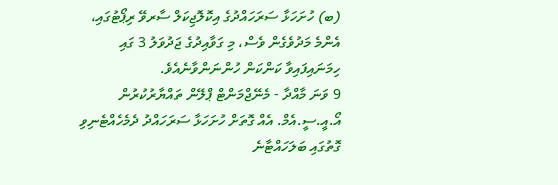(ބ) ހުށަހަޅާ ސަރަހައްދުގެ އިކޮލޮޖިކަލް ސާރވޭ ރިޕޯޓުގައި، އެންމެ މަދުވެގެން ވެސް، މި ގަވާއިދުގެ ޖަދުވަލު 3 ގައި ހިމަނައިފައިވާ ކަންކަން ހުންނަންވާނެއެވެ.
9 ވަނަ މާއްދާ - މެނޭޖްމަންޓް ޕްލޭން ތައްޔާރުކުރުން
އޯ.އީ.ސީ.އެމް. އެއް ގޮތަށް ހުށަހަޅާ ސަރަހައްދު ދެމެހެއްޓެނިވި ގޮތުގައި ބަލަހައްޓާނެ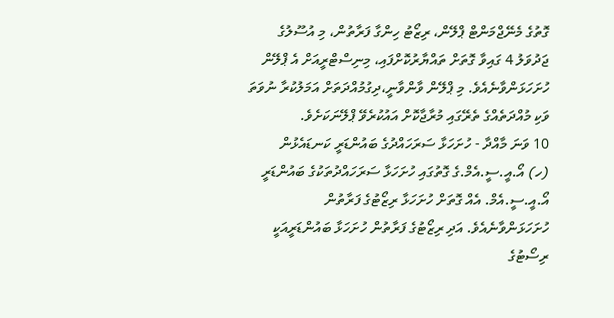ގޮތުގެ މެނޭޖްމަންޓް ޕްލޭން، ރިޒޯޓު ހިންގާ ފަރާތުން، މި އުސޫލުގެ ޖަދުވަލު 4 ގައިވާ ގޮތަށް ތައްޔާރުކޮށްފައި، މިނިސްޓްރީއަށް އެ ޕްލޭން ހުށަހަޅަންވާނެއެވެ. މި ޕްލޭން ވާންވާނީ،ދިގުމުއްދަތަށް އަމަލުކުރާ ނުވަތަ ވަކި މުއްދަތެއްގެ ތެރޭގައި މުރާޖާކޮށް އައުކުރެވޭ ޕްލޭނަކަށެވެ.
10 ވަނަ މާއްދާ - ހުށަހަޅާ ސަރަހައްދުގެ ބައުންޑަރީ ކަނޑައެޅުން
(ހ) އޯ.އީ.ސީ.އެމް.ގެ ގޮތުގައި ހުށަހަޅާ ސަރަހައްދުތަކުގެ ބައުންޑަރީ އޯ.އީ.ސީ.އެމް. އެއް ގޮތަށް ހުށަހަޅާ ރިޒޯޓުގެ ފަރާތުން ހުށަހަޅަންވާނެއެވެ. އަދި ރިޒޯޓުގެ ފަރާތުން ހުށަހަޅާ ބައުންޑަރީއަކީ ރިސޯޓުގެ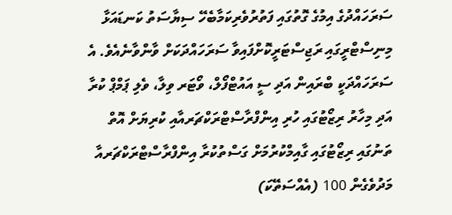ސަރަހައްދުގެ އިމުގެ ގޮތުގައި ފަތުރުވެރިކަމާބެހޭ ސިޔާސަތު ކަނޑައަޅާ މިނިސްޓްރީގައި ރަޖިސްޓަރީކޮށްފައިވާ ސަރަހައްދަކަށް ވާންވާނެއެވެ. އެ ސަރަހައްދަކީ ބްރައިން އަދި ސީ އައުޓްފޯލް، ވޯޓަރ ވިލާ، ވެލި ޕަމްޕް ކުރާ އަދި މިހާރު ރިޒޯޓުގައި ހުރި އިންފްރާސްޓްރަކްޗަރއާއި ކުރިޔަށް އޮތް ތަނުގައި ރިޒޯޓުގައި ގާއިމްކުރުމަށް ގަސްތުކުރާ އިންފްރާސްޓްރަކްޗަރއާ މަދުވެގެން 100 (އެއްސަތޭކަ)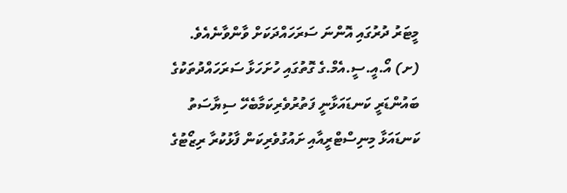މީޓަރު ދުރުގައި އޮންނަ ސަރަހައްދަކަށް ވާންވާނެއެވެ.
(ށ) އޯ.އީ.ސީ.އެމް.ގެ ގޮތުގައި ހުށަހަޅާ ސަރަހައްދުތަކުގެ ބައުންޑަރީ ކަނޑައަޅާނީ ފަތުރުވެރިކަމާބެހޭ ސިޔާސަތު ކަނޑައަޅާ މިނިސްޓްރީއާއި ށައުގުވެރިކަން ފާޅުކުރާ ރިޒޯޓުގެ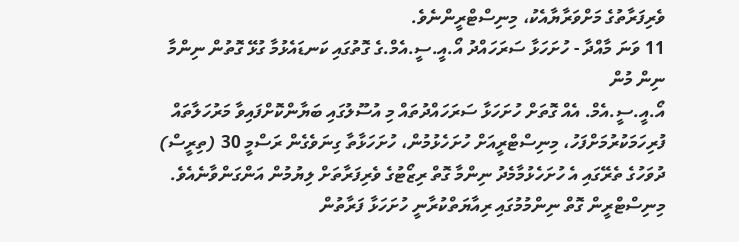ވެރިފަރާތުގެ މަށްވަރާޔާއެކު، މިނިސްޓްރީންނެވެ.
11 ވަނަ މާއްދާ - ހުށަހަޅާ ސަރަހައްދު އޯ.އީ.ސީ.އެމް.ގެ ގޮތުގައި ކަނޑައެޅުމާ ގުޅޭ ގޮތުން ނިންމާ ނިން މުން
އޯ.އީ.ސީ.އެމް. އެއް ގޮތަށް ހުށަހަޅާ ސަރަހައްދުތައް މި އުސޫލުގައި ބަޔާންކޮށްފައިވާ މަރުހަލާތައް ފުރިހަމަކުރުމަށްފަހު، މިނިސްޓްރީއަށް ހުށަހެޅުމުން، ހުށަހަޅާތާ ގިނަވެގެން ރަސްމީ 30 (ތިރީސް) ދުވަހުގެ ތެރޭގައި އެ ހުށަހެޅުމާމެދު ނިންމާ ގޮތް ރިޒޯޓުގެ ވެރިފަރާތަށް ލިޔުމުން އަންގަންވާނެއެވެ. މިނިސްޓްރީން ގޮތް ނިންމުމުގައި ރިއާޔަތްކުރާނީ ހުށަހަޅާ ފަރާތުން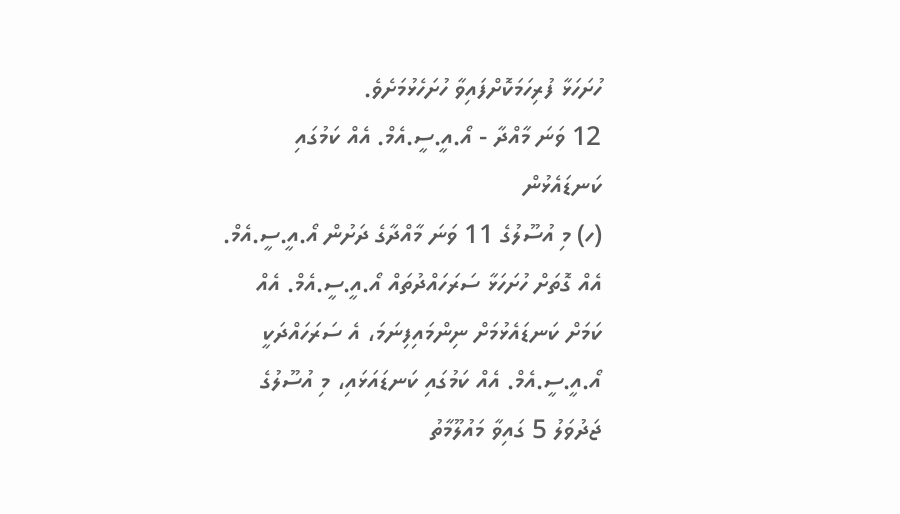ހުށަހަޅާ ފުރިހަމަކޮށްފައިވާ ހުށަހެޅުމަށެވެ.
12 ވަނަ މާއްދާ - އޯ.އީ.ސީ.އެމް. އެއް ކަމުގައި ކަނޑައެޅުން
(ހ) މި އުސޫލުގެ 11 ވަނަ މާއްދާގެ ދަށުން އޯ.އީ.ސީ.އެމް. އެއް ގޮތަށް ހުށަހަޅާ ސަރަހައްދުތައް އޯ.އީ.ސީ.އެމް. އެއް ކަމަށް ކަނޑައެޅުމަށް ނިންމައިފިނަމަ، އެ ސަރަހައްދަކީ އޯ.އީ.ސީ.އެމް. އެއް ކަމުގައި ކަނޑައަޅައި، މި އުސޫލުގެ ޖަދުވަލު 5 ގައިވާ މައުލޫމާތު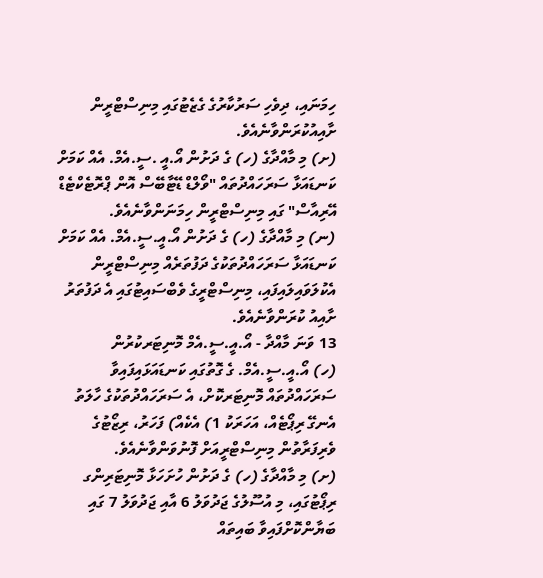ހިމަނައި، ދިވެހި ސަރުކާރުގެ ގެޒެޓުގައި މިނިސްޓްރީން ށާއިއުކުރަންވާނެއެވެ.
(ށ) މި މާއްދާގެ (ހ) ގެ ދަށުން އޯ.އީ .ސީ.އެމް. އެއް ކަމަށް ކަނޑައަޅާ ސަރަހައްދުތައް "ވޯލްޑް ޑޭޓާބޭސް އޮން ޕްރޮޓެކްޓެޑް އޭރިއާސް" ގައި މިނިސްޓްރީން ހިމަނަންވާނެއެވެ.
(ނ) މި މާއްދާގެ (ހ) ގެ ދަށުން އޯ.އީ.ސީ.އެމް. އެއް ކަމަށް ކަނޑައަޅާ ސަރަހައްދުތަކުގެ ދަފުތަރެއް މިނިސްޓްރީން އެކުލަވައިލައިފައި، މިނިސްޓްރީގެ ވެބްސައިޓުގައި އެ ދަފުތަރު ށާއިއު ކުރަންވާނެއެވެ.
13 ވަނަ މާއްދާ - އޯ.އީ.ސީ.އެމް މޮނިޓަރކުރުން
(ހ) އޯ.އީ.ސީ.އެމް. ގެ ގޮތުގައި ކަނޑައަޅައިފައިވާ ސަރަހައްދުތައް މޮނިޓަރކޮށް، އެ ސަރަހައްދުތަކުގެ ހާލަތު އެނގޭ ރިޕޯޓެއް، އަހަރަކު 1) އެކެއް) ފަހަރު، ރިޒޯޓުގެ ވެރިފަރާތުން މިނިސްޓްރީއަށް ފޮނުވަންވާނެއެވެ.
(ށ) މި މާއްދާގެ (ހ) ގެ ދަށުން ހުށަހަޅާ މޮނިޓަރިންގ ރިޕޯޓުގައި، މި އުސޫލުގެ ޖަދުވަލު 6 އާއި ޖަދުވަލު 7 ގައި ބަޔާންކޮށްފައިވާ ބައިތައް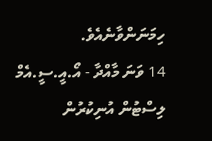ހިމަނަންވާނެއެވެ.
14 ވަނަ މާއްދާ - އޯ.އީ.ސީ.އެމް ލިސްޓުން އުނިކުރުން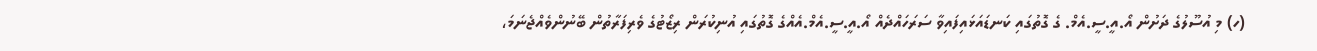(ހ) މި އުސޫލުގެ ދަށުން އޯ.އީ.ސީ.އެމް. ގެ ގޮތުގައި ކަނޑައަޅައިފައިވާ ސަރަހައްދެއް އޯ.އީ.ސީ.އެމް.އެއްގެ ގޮތުގައި އުނިކުރަން ރިޒޯޓުގެ ވެރިފަރާތުން ބޭނުންވެއްޖެނަމަ،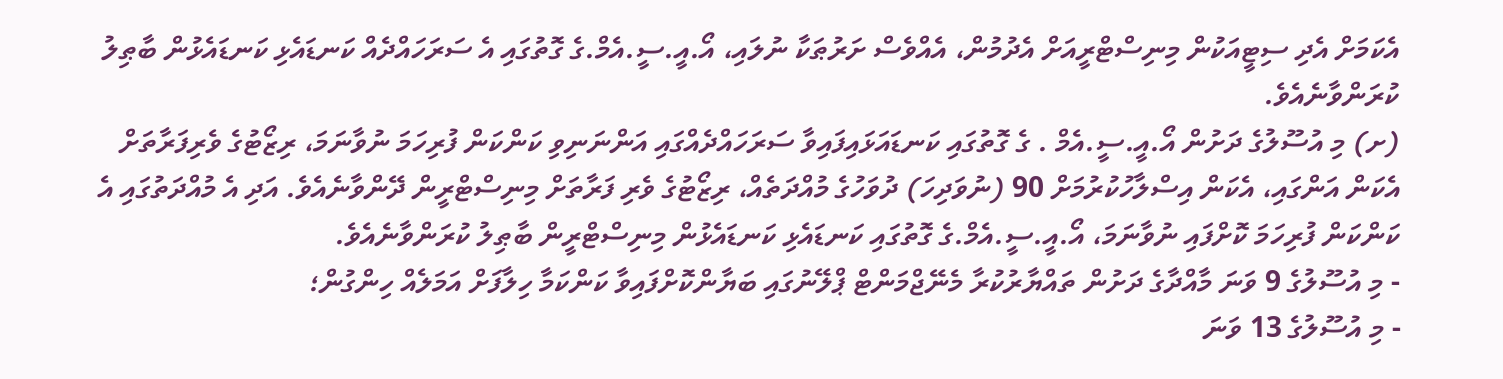އެކަމަށް އެދި ސިޓީއަކުން މިނިސްޓްރީއަށް އެދުމުން، އެއްވެސް ށަރުޠަކާ ނުލައި، އޯ.އީ.ސީ.އެމް.ގެ ގޮތުގައި އެ ސަރަހައްދެއް ކަނޑައެޅި ކަނޑައެޅުން ބާޠިލު ކުރަންވާނެއެވެ.
(ށ) މި އުސޫލުގެ ދަށުން އޯ.އީ.ސީ.އެމް . ގެ ގޮތުގައި ކަނޑައަޅައިފައިވާ ސަރަހައްދެއްގައި އަންނަނިވި ކަންކަން ފުރިހަމަ ނުވާނަމަ، ރިޒޯޓުގެ ވެރިފަރާތަށް އެކަން އަންގައި، އެކަން އިސްލާހުކުރުމަށް 90 (ނުވަދިހަ) ދުވަހުގެ މުއްދަތެއް، ރިޒޯޓުގެ ވެރި ފަރާތަށް މިނިސްޓްރީން ދޭންވާނެއެވެ. އަދި އެ މުއްދަތުގައި އެ ކަންކަން ފުރިހަމަ ކޮށްފައި ނުވާނަމަ، އޯ.އީ.ސީ.އެމް.ގެ ގޮތުގައި ކަނޑައެޅި ކަނޑައެޅުން މިނިސްޓްރީން ބާޠިލު ކުރަންވާނެއެވެ.
- މި އުސޫލުގެ 9 ވަނަ މާއްދާގެ ދަށުން ތައްޔާރުކުރާ މެނޭޖްމަންޓް ޕްލޭނުގައި ބަޔާންކޮށްފައިވާ ކަންކަމާ ހިލާފަށް އަމަލެއް ހިންގުން؛
- މި އުސޫލުގެ 13 ވަނަ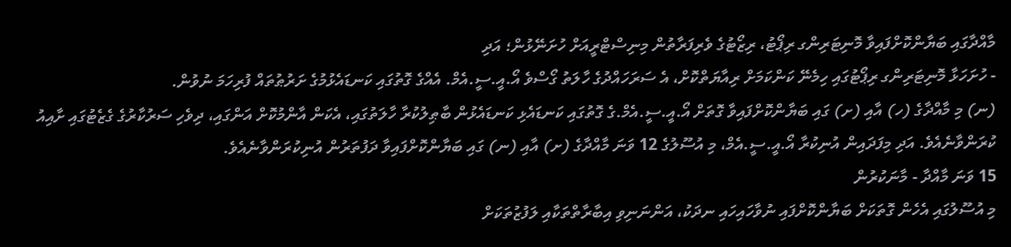މާއްދާގައި ބަޔާންކޮށްފައިވާ މޮނިޓަރިންގ ރިޕޯޓު، ރިޒޯޓުގެ ވެރިފަރާތުން މިނިސްޓްރީއަށް ހުށަނޭޅުން؛ އަދި
- ހުށަހަޅާ މޮނިޓަރިންގ ރިޕޯޓުގައި ހިމެނޭ ކަންކަމަށް ރިއާޔަތްކޮށް، އެ ސަރަހައްދުގެ ހާލަތު ގޯސްވެ އޯ.އީ.ސީ.އެމް. އެއްގެ ގޮތުގައި ކަނޑައެޅުމުގެ ށަރުޠުތައް ފުރިހަމަ ނުވުން.
(ނ) މި މާއްދާގެ (ހ) އާއި (ށ) ގައި ބަޔާންކޮށްފައިވާ ގޮތަށް އޯ.އީ.ސީ.އެމް.ގެ ގޮތުގައި ކަނޑައެޅި ކަނޑައެޅުން ބާޠިލުކުރާ ހާލަތުގައި، އެކަން އާންމުކޮށް އަންގައި، ދިވެހި ސަރުކާރުގެ ގެޒެޓުގައި ށާއިއު ކުރަންވާނެއެވެ. އަދި މިފަދައިން އުނިކުރާ އޯ.އީ.ސީ.އެމް، މި އުސޫލުގެ 12 ވަނަ މާއްދާގެ (ށ) އާއި (ނ) ގައި ބަޔާންކޮށްފައިވާ ދަފުތަރުން އުނިކުރަންވާނެއެވެ.
15 ވަނަ މާއްދާ - މާނަކުރުން
މި އުސޫލުގައި އެހެން ގޮތަކަށް ބަޔާންކޮށްފައި ނުވާހައިހައި ނދަކު، އަންނަނިވި އިބާރާތްތަކާއި ލަފުޒުތަކަށް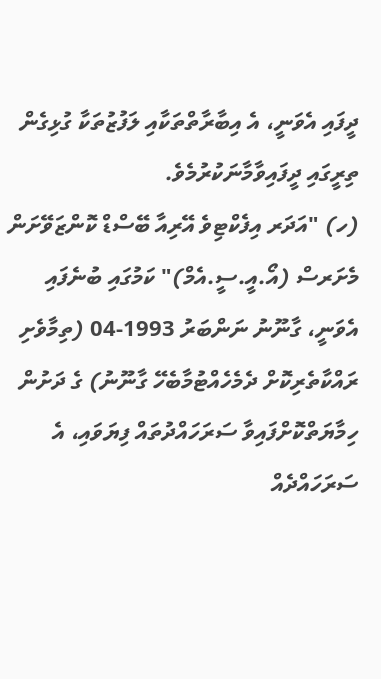ދީފައި އެވަނީ، އެ އިބާރާތްތަކާއި ލަފުޒުތަކާ ގުޅިގެން ތިރީގައި ދީފައިވާމާނަކުރުމެވެ.
(ހ) "އަދަރ އިފެކްޓިވެ އޭރިއާ ބޭސްޑް ކޮންޒަވޭށަން މެށަރސް (އޯ.އީ.ސީ.އެމް)" ކަމުގައި ބުނެފައި އެވަނީ، ގާނޫނު ނަންބަރު 1993-04 (ތިމާވެށި ރައްކާތެރިކޮށް ދެމެހެއްޓުމާބެހޭ ގާނޫނު) ގެ ދަށުން ހިމާޔަތްކޮށްފައިވާ ސަރަހައްދުތައް ފިޔަވައި، އެ ސަރަހައްދެއް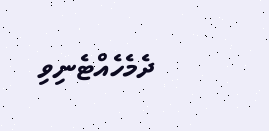ދެމެހެއްޓެނިވި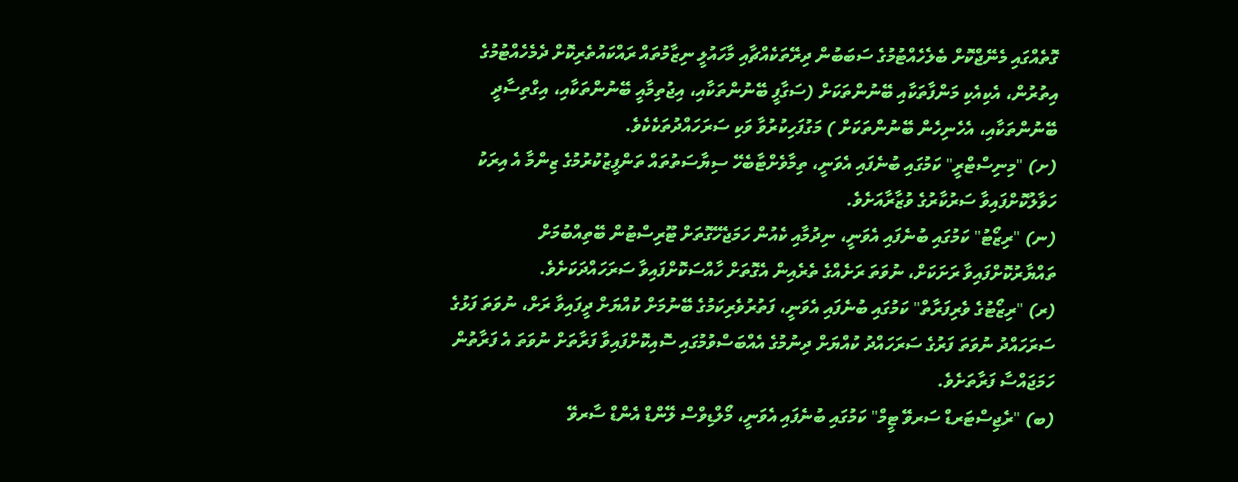ގޮތެއްގައި މެނޭޖްކޮށް ބެލެހެއްޓުމުގެ ސަބަބުން ދިރޭތަކެއްޗާއި މާހައުލީ ނިޒާމުތައް ރައްކައުތެރިކޮށް ދެމެހެއްޓުމުގެ އިތުރުން، އެކިއެކި މަންފާތަކާއި ބޭނުންތަކަށް (ސަގާފީ ބޭނުންތަކާއި، އިޖުތިމާއީ ބޭނުންތަކާއި، އިގްތިސާދީ ބޭނުންތަކާއި، އެހެނިހެން ބޭނުންތަކަށް ) މަގުފަހިކުރުވާ ވަކި ސަރަހައްދުތަކެކެވެ.
(ށ) "މިނިސްޓްރީ" ކަމުގައި ބުނެފައި އެވަނީ، ތިމާވެށްޓާބެހޭ ސިޔާސަތުތައް ތަންފީޒުކުރުމުގެ ޒިންމާ އެ އިރަކު ހަވާލުކޮށްފައިވާ ސަރުކާރުގެ ވުޒާރާއަށެވެ.
(ނ) "ރިޒޯޓު" ކަމުގައި ބުނެފައި އެވަނީ، ނިދުމާއި ކެއުން ހަމަޖެހޭގޮތަށް ޓޫރިސްޓުން ބޭތިއްބުމަށް ތައްޔާރުކޮށްފައިވާ ރަށަކަށް، ނުވަތަ ރަށެއްގެ ތެރެއިން އެގޮތަށް ހާއްސަކޮށްފައިވާ ސަރަހައްދަކަށެވެ.
(ރ) "ރިޒޯޓުގެ ވެރިފަރާތް" ކަމުގައި ބުނެފައި އެވަނީ، ފަތުރުވެރިކަމުގެ ބޭނުމަށް ކުއްޔަށް ދީފައިވާ ރަށް، ނުވަތަ ފަޅުގެ ސަރަހައްދު ނުވަތަ ފަރުގެ ސަރަހައްދު ކުއްޔަށް ދިނުމުގެ އެއްބަސްވުމުގައި ސޮއިކޮށްފައިވާ ފަރާތަށް ނުވަތަ އެ ފަރާތުން ހަމަޖައްސާ ފަރާތަށެވެ.
(ބ) "ރެޖިސްޓަރޑް ސަރވޭ ޓީމް" ކަމުގައި ބުނެފައި އެވަނީ، މޯލްޑިވްސް ލޭންޑް އެންޑް ސާރވޭ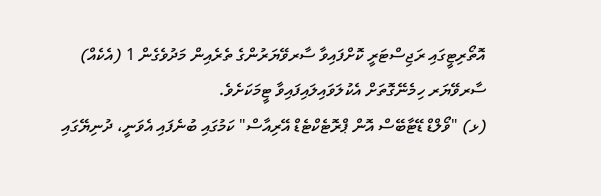އޮތޯރިޓީގައި ރަޖިސްޓަރީ ކޮށްފައިވާ ސާރވޭޔަރުންގެ ތެރެއިން މަދުވެގެން 1 (އެކެއް) ސާރވޭޔަރ ހިމެނޭގޮތަށް އެކުލަވައިލައިފައިވާ ޓީމަކަށެވެ.
(ޅ) "ވޯލްޑް ޑޭޓާބޭސް އޮން ޕްރޮޓެކްޓެޑް އޭރިއާސް" ކަމުގައި ބުނެފައި އެވަނީ، ދުނިޔޭގައި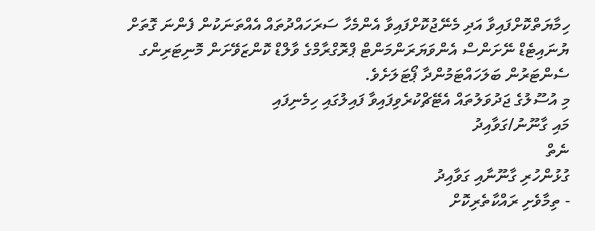ހިމާޔަތްކޮށްފައިވާ އަދި މެނޭޖުކޮށްފައިވާ އެންމެހާ ސަރަހައްދުތައް އެއްތަނަކުން ފެންނަ ގޮތަށް ޔުނައިޓެޑް ނޭށަންސް އެންވަޔަރަންމަންޓް ޕްރޮގްރާމްގެ ވާލްޑް ކޮންޒަވޭށަން މޮނިޓަރިންގ ސެންޓަރުން ބަލަހައްޓަމުންދާ ޕޯޓަލަށެވެ.
މި އުސޫލުގެ ޖަދުވަލުތައް އެޓޭޗްކުރެވިފައިވާ ފައިލުގައި ހިމެނިފައި
މައި ގާނޫނު/ގަވާއިދު
ނެތް
ގުޅުންހުރި ގާނޫނާއި ގަވާއިދު
- ތިމާވެށި ރައްކާތެރިކޮށް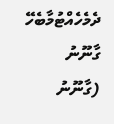ދެމެހެއްޓުމާބެހޭ ގާނޫނު (ގާނޫނު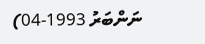ނަންބަރު 1993-04)